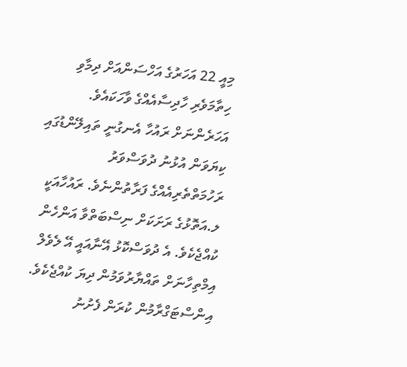މިއީ 22 އަހަރުގެ އަހްސަންއަށް ދިމާވި ހިތާމަވެރި ހާދިސާއެއްގެ ވާހަކައެވެ.
އަހަރެންނަށް ރައުހާ އެނގުނީ ތައިލޭންޑުގައި ކިޔަވަން އުޅުނު ދުވަސްވަރު ރަހުމަތްތެރިއެއްގެ ފަރާތުންނެވެ. ރައުހާއަކީ ލ.އަތޮޅުގެ ރަށަކަށް ނިސްބަތްވާ އަންހެން ކުއްޖެކެވެ. އެ ދުވަސްކޮޅު އޭނާއައީ އޭ ލެވެލް އިމްތިހާނަށް ތައްޔާރުވަމުން ދިޔަ ކުއްޖެކެވެ.
އިންސްޓަގްރާމުން ކުރަން ފެށުނު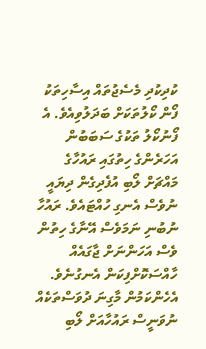ކުދިކުދި މެސެޖުތައް އިސާހިތަކު ފޯން ކޯލުތަކަށް ބަދަލުވިއެވެ. އެ ފޯނުކޯލު ތަކުގެ ސަބަބުން އަހަރެންގެ ހިތުގައި ރައުހާގެ މައްޗަށް ލޯބި އުފެދިގެން ދިޔައީ ނުވެސް އެނގި ހުއްޓައެވެ. ރައުހާ ނުބުނި ނަމަވެސް އޭނާގެ ހިތުން ވެސް އަހަންނަށް ޖާގައެއް ހާއްސަކޮށްފިކަން އެނގުނެވެ. އެހެންކަމުން މާގިނަ ދުވަސްތަކެއް ނުވަނީސް ރައުހާއަށް ލޯބި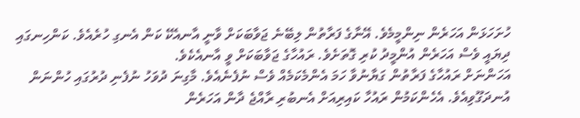ހުށަހަޅަން އަހަރެން ނިންމީމެވެ. އޭނާގެ ފަރާތުން ލިބޭނެ ޖަވާބަކަށް ވާނީ އާނއެކޭ ކަން އެނގި ހުރެއެވެ. ކަންހިނގައި ދިޔައީ ވެސް އަހަރެން އުންމީދު ކުރި ގޮތަށެވެ. ރައުހާގެ ޖަވާބަކަށް ވީ އާނއެކެވެ.
އަހަންނަށް ރައުހާގެ ފަރާތުން ގަޔާނުވާ ހަމަ އެންމެކަމެއް ވެސް ނުފެނެއެވެ. މާގިނަ ދުވަހު ނުފެނި ދުރުގައި ހުންނަން އުނދަގޫވިއެވެ. އެހެންކަމުން ރައުހާ ކައިރިއަށް އެނބުރި ރާއްޖެ ދާން އަހަރެން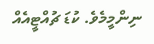ނިންމީމެވެ. ކުޑަ ޗުއްޓީއެއް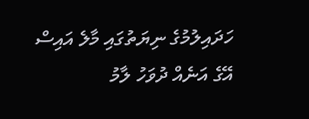ހަދައިލުމުގެ ނިޔަތުގައި މާލެ އައިސް އޭގެ އަނެއް ދުވަހު ލާމު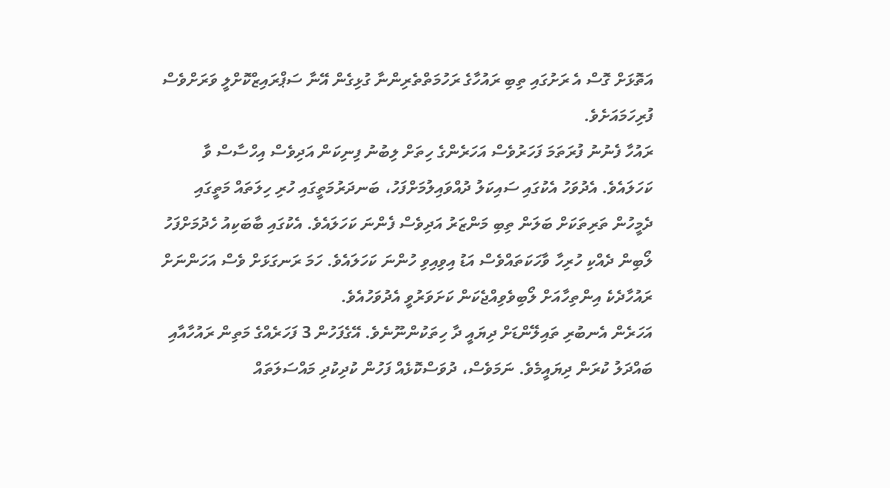އަތޮޅަށް ގޮސް އެ ރަށުގައި ތިބި ރައުހާގެ ރަހުމަތްތެރިންނާ ގުޅިގެން އޭނާ ސަޕްރައިޒްކޮށްލީ ވަރަށްވެސް ފުރިހަމައަށެވެ.
ރައުހާ ފެނުނު ފުރަތަމަ ފަހަރުވެސް އަހަރެންގެ ހިތަށް ލިބުނު ފިނިކަން އަދިވެސް އިހްސާސް ވާ ކަހަލައެވެ. އެދުވަހު އެކުގައި ސައިކަލު ދުއްވައިލުމަށްފަހު، ބަނދަރުމަތީގައި ހުރި ހިލަތައް މަތީގައި ދެމީހުން ތަރިތަކަށް ބަލަން ތިބި މަންޒަރު އަދިވެސް ފެންނަ ކަހަލައެވެ. އެކުގައި ބާބަކިއު ހެދުމަށްފަހު ލޯބިން ދެއްކި ހުރިހާ ވާހަކަތައްވެސް އަޑު އިވިއިވި ހުންނަ ކަހަލައެވެ. ހަމަ ރަނގަޅަށް ވެސް އަހަންނަށް ރައުހާދެކެ އިންތިހާއަށް ލޯބިވެވިއްޖެކަން ކަށަވަރުވީ އެދުވަހުއެވެ.
އަހަރެން އެނބުރި ތައިލޭންޑަށް ދިޔައީ ދާ ހިތަކުންނޫނެވެ. އޭގެފަހުން 3 ފަހަރެއްގެ މަތިން ރައުހާއާއި ބައްދަލު ކުރަން ދިޔައީމެވެ. ނަމަވެސް، ދުވަސްކޮޅެއް ފަހުން ކުދިކުދި މައްސަލަތައް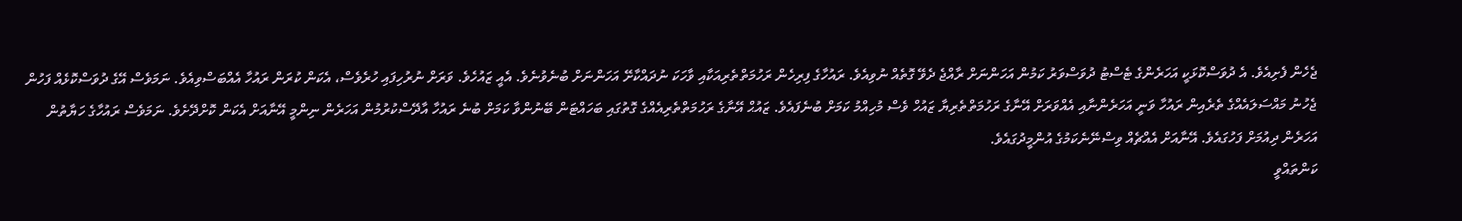ޖެހެން ފެށިއެވެ. އެ ދުވަސްކޮޅަކީ އަހަރެންގެ ޓެސްޓު ދުވަސްވަރު ކަމުން އަހަންނަށް ރާއްޖެ ދެވޭ ގޮތެއް ނުވިއެވެ. ރައުހާގެ ފިރިހެން ރަހުމަތްތެރިއަކާއި ވާހަކަ ނުދައްކާށޭ އަހަންނަށް ބުނެވުނެވެ. އެއީ ޒައުހެވެ. ވަރަށް ނުރުހިފައި ހުރެވެސް، އެކަން ކުރަން ރައުހާ އެއްބަސްވިއެވެ. ނަމަވެސް އޭގެ ދުވަސްކޮޅެއް ފަހުން ޖެހުނު މައްސަލައެއްގެ ތެރެއިން ރައުހާ ވަނީ އަހަރެންނާއި އެއްވަރަށް އޭނާގެ ރަހުމަތްތެރިޔާ ޒައުހް ވެސް މުހިއްމު ކަމަށް ބުނެފައެވެ. ޒައުޙް އޭނާގެ ރަހުމަތްތެރިއެއްގެ ގޮތުގައި ބަހައްޓަން ބޭނުންވާ ކަމަށް ބުނެ ރައުހާ އާދޭސްކުރުމުން އަހަރެން ނިންމީ އޭނާއަށް އެކަން ކޮށްދޭށެވެ. ނަމަވެސް ރައުހާގެ ހަޔާތުން އަހަރެން ދިއުމަށް ފަހުގައެވެ. އޭނާއަށް އެއްޗެއް ވިސްނޭނެކަމުގެ އުންމީދުގައެވެ.
ކަންތައްވީ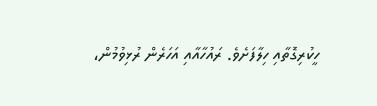ހީކުރިގޮތާއި ހިލާފަށެވެ. ރައުހާއާއި އަހަރެން ރުޅިވުމުން،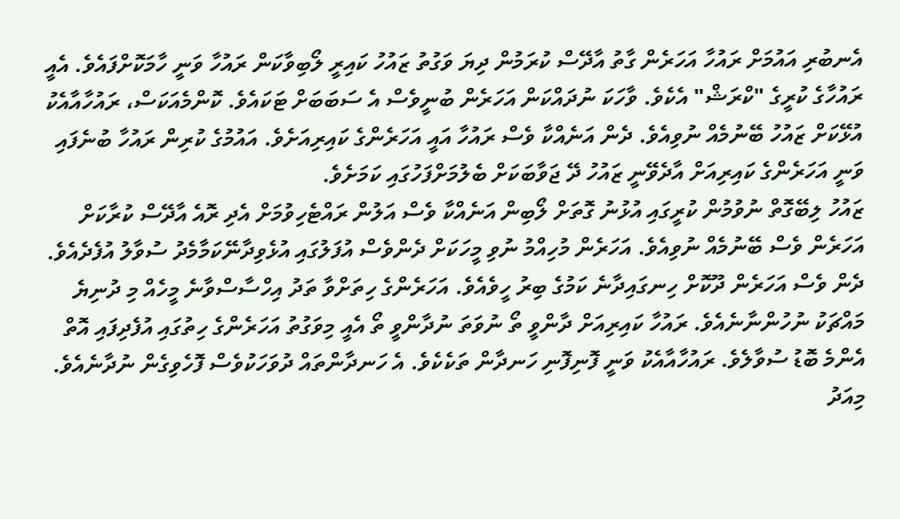އެނބުރި އައުމަށް ރައުހާ އަހަރެން ގާތު އާދޭސް ކުރަމުން ދިޔަ ވަގުތު ޒައުހު ކައިރީ ލޯބިވާކަން ރައުހާ ވަނީ ހާމަކޮށްފައެވެ. އެއީ ރައުހާގެ ކުރީގެ "ކްރަޝް" އެކެވެ. ވާހަކަ ނުދައްކަން އަހަރެން ބުނީވެސް އެ ސަބަބަށް ޓަކައެވެ. ކޮންމެއަކަސް، ރައުހާއާއެކު އުޅޭކަށް ޒައުހު ބޭނުމެއް ނުވިއެވެ. ދެން އަނެއްކާ ވެސް ރައުހާ އައީ އަހަރެންގެ ކައިރިއަށެވެ. އައުމުގެ ކުރިން ރައުހާ ބުނެފައި ވަނީ އަހަރެންގެ ކައިރިއަށް އާދެވޭނީ ޒައުހު ދޭ ޖަވާބަކަށް ބެލުމަށްފަހުގައި ކަމަށެވެ.
ޒައުހު ލިބޭގޮތް ނުވުމުން ކުރީގައި އުޅުނު ގޮތަށް ލޯބިން އަނެއްކާ ވެސް އަލުން ރައްޓެހިވުމަށް އެދި ރޮއެ އާދޭސް ކުރާކަށް އަހަރެން ވެސް ބޭނުމެއް ނުވިއެވެ. އަހަރެން މުހިއްމު ނުވި މީހަކަށް ދެންވެސް އުފަލުގައި އުޅެވިދާނޭކަމާމެދު ސުވާލު އުފެދެއެވެ. ދެން ވެސް އަހަރެން ދޫކޮށް ހިނގައިދާނެ ކަމުގެ ބިރު ހީވެއެވެ. އަހަރެންގެ ހިތަށްވާ ތަދު އިހްސާސްވާނެ މީހެއް މި ދުނިޔެ މައްޗަކު ނުހުންނާނެއެވެ. ރައުހާ ކައިރިއަށް ދާންވީ ތޯ ނުވަތަ ނުދާންވީ ތޯ އެއީ މިވަގުތު އަހަރެންގެ ހިތުގައި އުފެދިފައި އޮތް އެންމެ ބޮޑު ސުވާލެވެ. ރައުހާއާއެކު ވަނީ ފޮނިފޮނި ހަނދާން ތަކެކެވެ. އެ ހަނދާންތައް ދުވަހަކުވެސް ފޮހެވިގެން ނުދާނެއެވެ. މިއަދު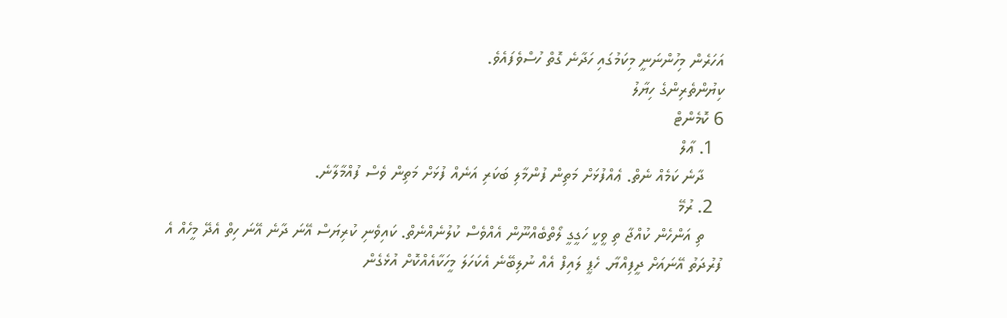އަހަރެން މިހުންނަނީ މިކަމުގައި ހަދާނެ ގޮތް ހުސްވެފައެވެ.
ކިޔުންތެރިންގެ ހިޔާލު
6 ކޮމެންޓް
  1. ޢާލް
    ދާނެ ކަމެއް ނެތް. ޢެއްފުޅަށް މަތިން ފުންމާލި ބަކަރި އަނެއް ފުޅަށް މަތިން ވެސް ފުއްމާލާނެ.
  2. ރުމޭ
    ތި އަންހެން ކުއްޖާ ތި ވީކީ ހަގީގީ ލޯތްބެއްނޫން އެއްވެސް ކުލުނެއްނެތް. ކައިވެނި ކުރިޔަސް އޭނަ ދާނެ އޭނަ ހިތް އެދޭ މީހެއް އެ ފުރުދަތު އޭނައަށް ދީފިއްޔާ. ހެޕީ ލައިފް އެއް ނުލިބޭނެ އެކަހަލަ މީހަކާއެއްކޮށް އުޅެގެން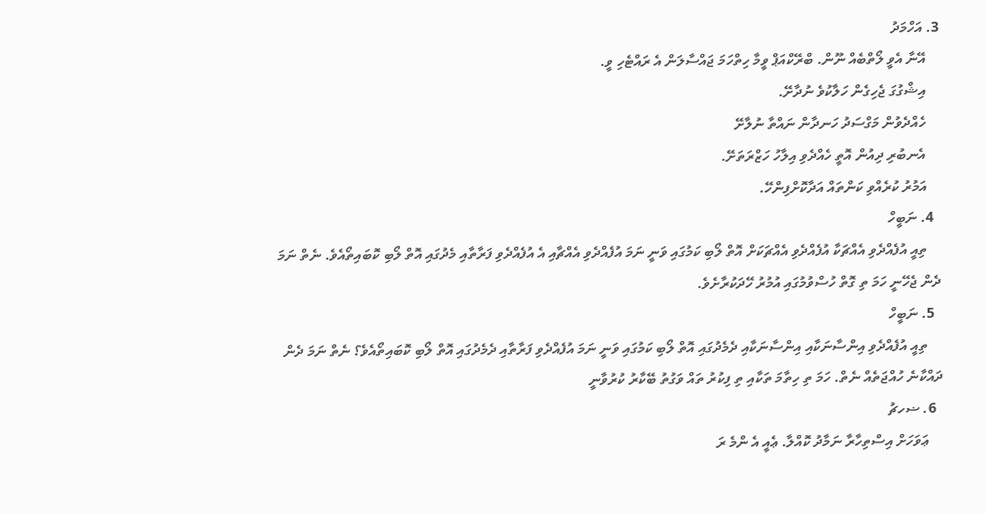3. އަހްމަދު
    އޭނާ އެވީ ލޯތްބެއް ނޫން. ބްރޭކްއަޕް ވީމާ ހިތްހަމަ ޖައްސާލަން އެ ރައްޓެހި ވީ.
    އިޝްގުގަ ޖެހިގެން ހަލާކުވެ ނުދާށޭ.
    ހެއްދެވުން މަގްސަދު ހަނދާން ނައްތާ ނުލާށޭ
    އެނބުރި ދިއުން އޮތީ ހެއްދެވި އިލާހު ހަޒްރަތަށޭ.
    އަމުރު ކުރެއްވި ކަންތައް އަދާކޮށްފިންހޭ.
  4. ނަބީހް
    ތިއީ އުފެއްދެވި އެއްޗަކާ އުފެއްދެވި އެއްޗަކަށް އޮތް ލޯބި ކަމުގައި ވަނީ ނަމަ އުފެއްދެވި އެއްޗާއި އެ އުފެއްދެވި ފަރާތާއި މެދުގައި އޮތް ލޯބި ކޮބައިތޯއެވެ. ނެތް ނަމަ ދެން ޖެހޭނީ ހަމަ ތި ގޮތް ހުސްވުމުގައި އުމުރު ހޭދަކުރާށެވެ.
  5. ނަބީހް
    ތިއީ އުފެއްދެވި އިންސާނަކާއި އިންސާނަކާއި ދެމެދުގައި އޮތް ލޯބި ކަމުގައި ވަނީ ނަމަ އުފެއްދެވި ފަރާތާއި ދެމެދުގައި އޮތް ލޯބި ކޮބައިތޯއެވެ؟ ނެތް ނަމަ ދެން ދައްކާނެ ހުއްޖަތެއް ނެތް. ހަމަ ތި ހިތާމަ ތަކާއި ތި ފިކުރު ތައް ވަގުތު ބޭކާރު ކުރުވާނީ
  6. ޟހޗު
    ޢަވަހަށް އިސްތިހާރާ ނަމާދު ކޮއްލާ. ޢެއީ އެ ންމެ ރަ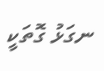ނގަޅު ގޮތަކީ